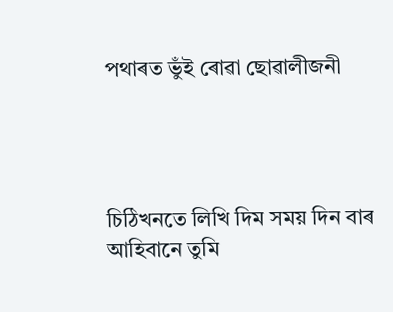পথাৰত ভুঁই ৰোৱা ছোৱালীজনী




চিঠিখনতে লিখি দিম সময় দিন বাৰ
আহিবানে তুমি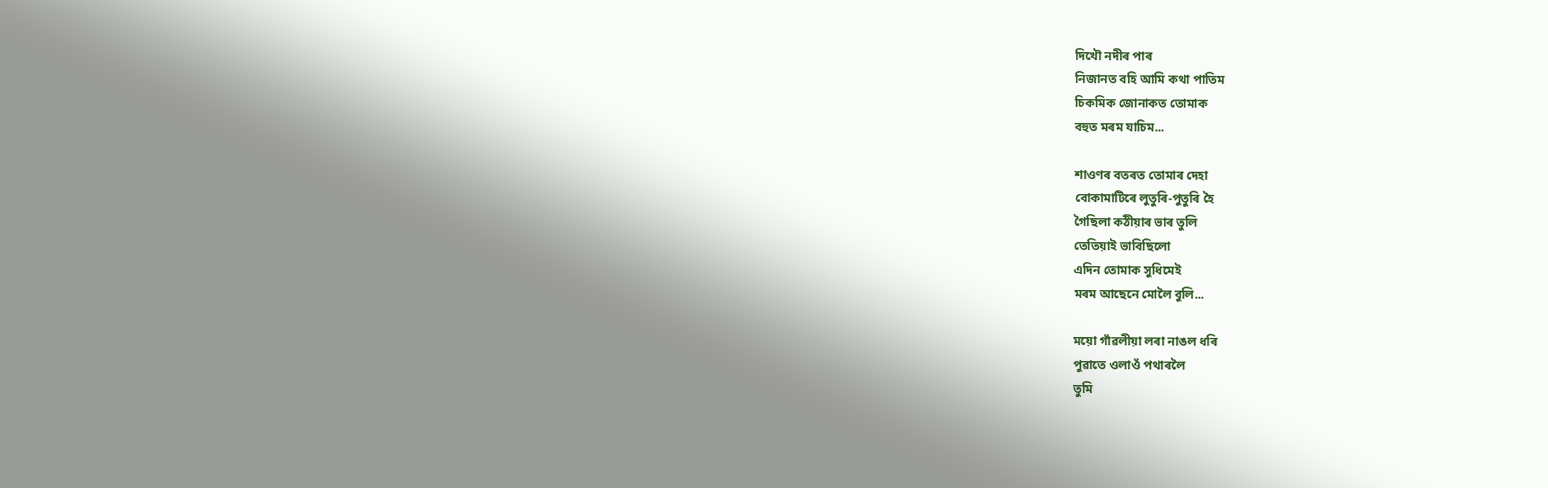দিখৌ নদীৰ পাৰ
নিজানত বহি আমি কথা পাতিম
চিকমিক জোনাকত তোমাক
বহুত মৰম যাচিম...

শাওণৰ বতৰত তোমাৰ দেহা
বোকামাটিৰে লুতুৰি-পুতুৰি হৈ
গৈছিলা কঠীয়াৰ ভাৰ তুলি
তেতিয়াই ভাবিছিলো
এদিন তোমাক সুধিমেই
মৰম আছেনে মোলৈ বুলি...

ময়ো গাঁৱলীয়া লৰা নাঙল ধৰি
পুৱাতে ওলাওঁ পথাৰলৈ
তুমি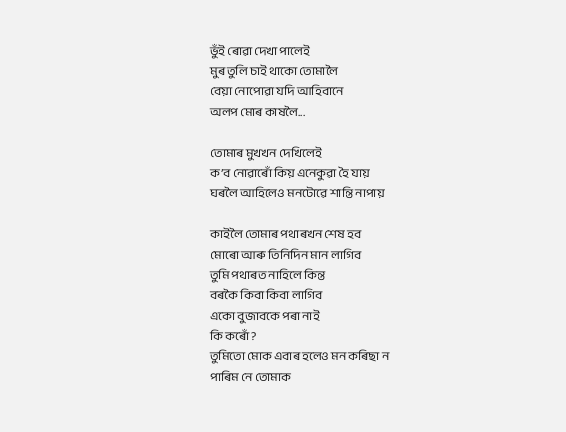ভুঁই ৰোৱা দেখা পালেই
মুৰ তুলি চাই থাকো তোমালৈ
বেয়া নোপোৱা যদি আহিবানে
অলপ মোৰ কাষলৈ...

তোমাৰ মুখখন দেখিলেই
ক’ব নোৱাৰোঁ কিয় এনেকুৱা হৈ যায়
ঘৰলৈ আহিলেও মনটোৱে শান্তি নাপায়

কাইলৈ তোমাৰ পথাৰখন শেষ হব
মোৰো আৰু তিনিদিন মান লাগিব
তুমি পথাৰত নাহিলে কিন্ত
বৰকৈ কিবা কিবা লাগিব
একো বুজাবকে পৰা নাই
কি কৰোঁ ?
তুমিতো মোক এবাৰ হলেও মন কৰিছা ন
পাৰিম নে তোমাক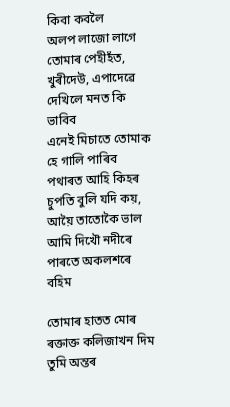কিবা কবলৈ
অলপ লাজো লাগে
তোমাৰ পেহীহঁত, খুৰীদেউ, এপাদেৱে
দেখিলে মনত কি ভাবিব
এনেই মিচাতে তোমাক হে গালি পাৰিব
পথাৰত আহি কিহৰ চুপতি বুলি যদি কয়,
আয়ৈ তাতোকৈ ভাল
আমি দিখৌ নদীৰে পাৰতে অকলশৰে বহিম

তোমাৰ হাতত মোৰ ৰক্তাক্ত কলিজাখন দিম
তুমি অন্তৰ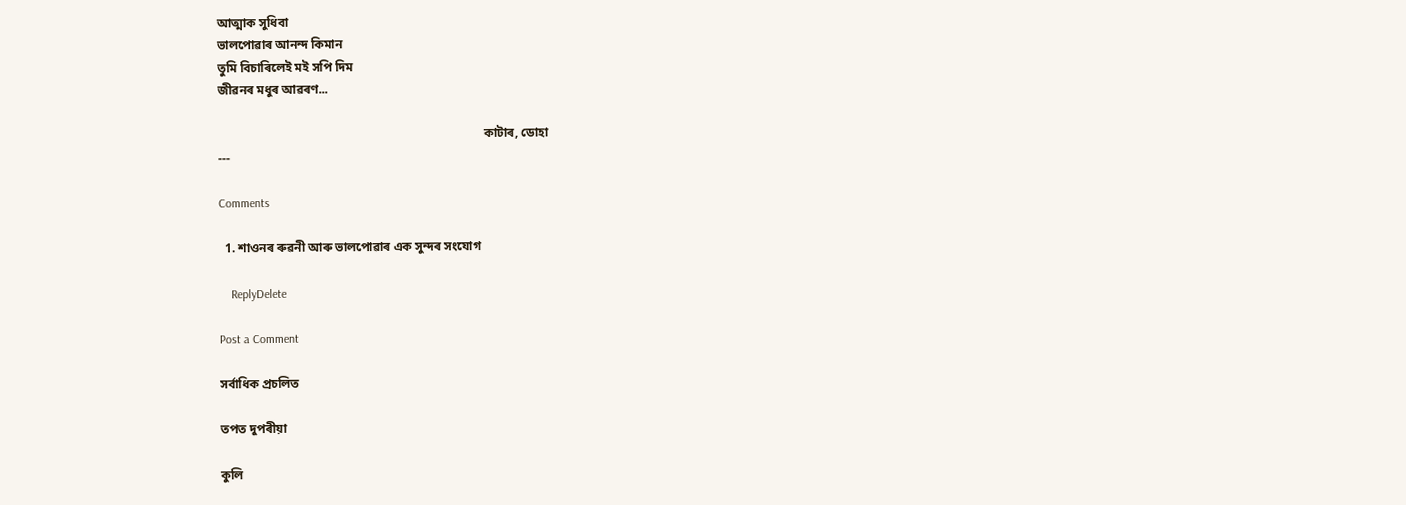আত্মাক সুধিবা
ভালপোৱাৰ আনন্দ কিমান
তুমি বিচাৰিলেই মই সপি দিম
জীৱনৰ মধুৰ আৱৰণ...

                                                                                     কাটাৰ, ডোহা
---

Comments

  1. শাওনৰ ৰুৱনী আৰু ভালপোৱাৰ এক সুন্দৰ সংযোগ

    ReplyDelete

Post a Comment

সৰ্বাধিক প্ৰচলিত

তপত দুপৰীয়া

কুলি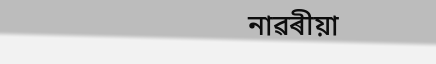নাৱৰীয়া